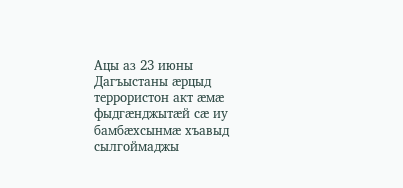Ацы аз 23 июны Дагъыстаны ӕрцыд террористон акт ӕмӕ фыдгӕнджытӕй сӕ иу бамбӕхсынмӕ хъавыд сылгоймаджы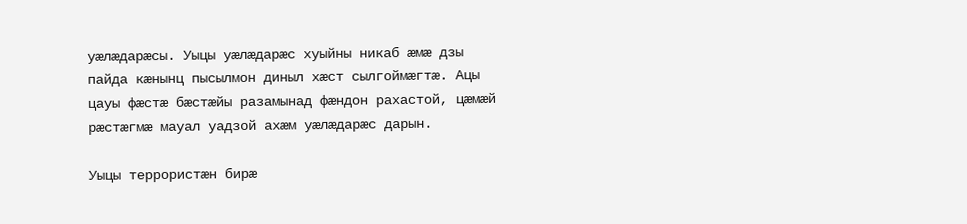уӕлӕдарӕсы. Уыцы уӕлӕдарӕс хуыйны никаб ӕмӕ дзы пайда кӕнынц пысылмон диныл хӕст сылгоймӕгтӕ. Ацы цауы фӕстӕ бӕстӕйы разамынад фӕндон рахастой, цӕмӕй рӕстӕгмӕ мауал уадзой ахӕм уӕлӕдарӕс дарын.

Уыцы террористӕн бирӕ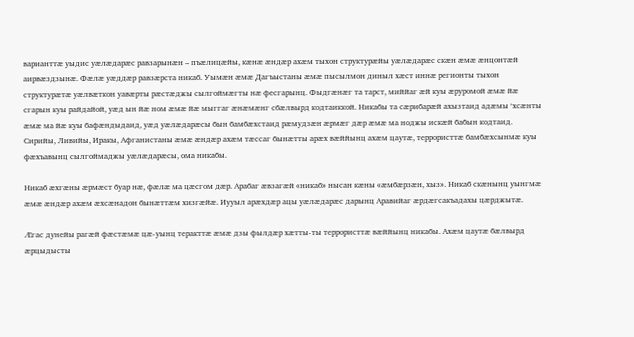варианттӕ уыдис уӕлӕдарӕс равзарынӕн – пъӕлицӕйы, кӕнӕ ӕндӕр ахӕм тыхон структурӕйы уӕлӕдарӕс скӕн ӕмӕ ӕнцонтӕй аирвӕздзынӕ. Фӕлӕ уӕддӕр равзӕрста никаб. Уымӕн ӕмӕ Дагъыстаны ӕмӕ пысылмон диныл хӕст иннӕ регионты тыхон структурӕтӕ уӕлвӕткон уавӕрты рӕстӕджы сылгоймӕгты нӕ фесгарынц. Фыдгӕнӕг та тарст, миййаг ӕй куы ӕруромой ӕмӕ йӕ сгарын куы райдайой, уӕд ын йӕ ном ӕмӕ йӕ мыггаг ӕнӕмӕнг сбӕлвырд кодтаиккой. Никабы та сӕрибарӕй ахызтаид адӕмы ‘хсӕнты ӕмӕ ма йӕ куы бафӕндыдаид, уӕд уӕлӕдарӕсы бын бамбӕхстаид рӕмудзӕн ӕрмӕг дӕр ӕмӕ ма ноджы искӕй бабын кодтаид. Сирийы, Ливийы, Иракы, Афганистаны ӕмӕ ӕндӕр ахӕм тӕссаг бынӕтты арӕх вӕййынц ахӕм цаутӕ, террористтӕ бамбӕхсынмӕ куы фӕхъавынц сылгоймаджы уӕлӕдарӕсы, ома никабы.

Никаб ӕхгӕны ӕрмӕст буар нӕ, фӕлӕ ма цӕсгом дӕр. Арабаг ӕвзагӕй «никаб» нысан кӕны «ӕмбӕрзӕн, хыз». Никаб скӕнынц уынгмӕ ӕмӕ ӕндӕр ахӕм ӕхсӕнадон бынӕттӕм хизгӕйӕ. Иууыл арӕхдӕр ацы уӕлӕдарӕс дарынц Аравийаг ӕрдӕгсакъадахы цӕрджытӕ.

Ӕгас дунейы рагӕй фӕстӕмӕ цӕ-уынц теракттӕ ӕмӕ дзы фылдӕр хӕтты-ты террористтӕ вӕййынц никабы. Ахӕм цаутӕ бӕлвырд ӕрцыдысты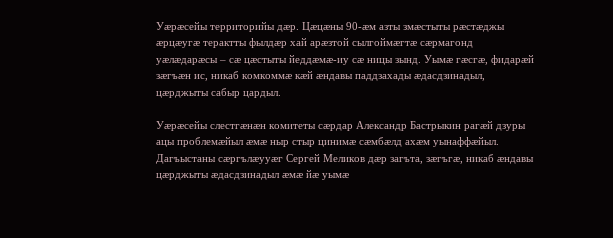Уӕрӕсейы территорийы дӕр. Цӕцӕны 90-ӕм азты змӕстыты рӕстӕджы ӕрцӕугӕ терактты фылдӕр хай арӕзтой сылгоймӕгтӕ сӕрмагонд уӕлӕдарӕсы – сӕ цӕстыты йеддӕмӕ-иу сӕ ницы зынд. Уымӕ гӕсгӕ, фидарӕй зӕгъӕн ис, никаб комкоммӕ кӕй ӕндавы паддзахады ӕдасдзинадыл, цӕрджыты сабыр цардыл.

Уӕрӕсейы слестгӕнӕн комитеты сӕрдар Александр Бастрыкин рагӕй дзуры ацы проблемӕйыл ӕмӕ ныр стыр цинимӕ сӕмбӕлд ахӕм уынаффӕйыл. Дагъыстаны сӕргълӕууӕг Сергей Меликов дӕр загъта, зӕгъгӕ, никаб ӕндавы цӕрджыты ӕдасдзинадыл ӕмӕ йӕ уымӕ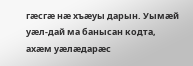гӕсгӕ нӕ хъӕуы дарын. Уымӕй уӕл-дай ма банысан кодта, ахӕм уӕлӕдарӕс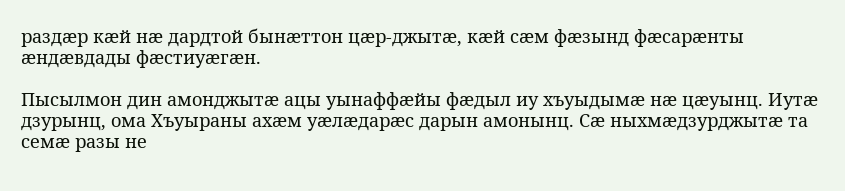раздӕр кӕй нӕ дардтой бынӕттон цӕр-джытӕ, кӕй сӕм фӕзынд фӕсарӕнты ӕндӕвдады фӕстиуӕгӕн.

Пысылмон дин амонджытӕ ацы уынаффӕйы фӕдыл иу хъуыдымӕ нӕ цӕуынц. Иутӕ дзурынц, ома Хъуыраны ахӕм уӕлӕдарӕс дарын амонынц. Сӕ ныхмӕдзурджытӕ та семӕ разы не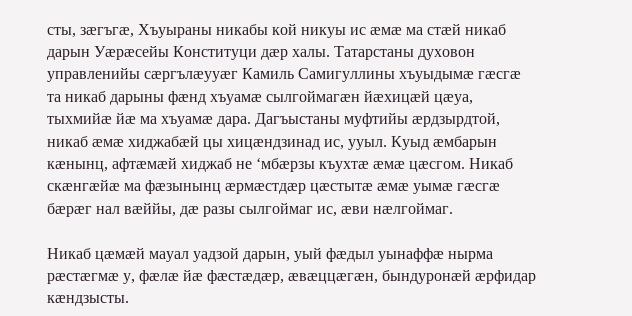сты, зӕгъгӕ, Хъуыраны никабы кой никуы ис ӕмӕ ма стӕй никаб дарын Уӕрӕсейы Конституци дӕр халы. Татарстаны духовон управленийы сӕргълӕууӕг Камиль Самигуллины хъуыдымӕ гӕсгӕ та никаб дарыны фӕнд хъуамӕ сылгоймагӕн йӕхицӕй цӕуа, тыхмийӕ йӕ ма хъуамӕ дара. Дагъыстаны муфтийы ӕрдзырдтой, никаб ӕмӕ хиджабӕй цы хицӕндзинад ис, ууыл. Куыд ӕмбарын кӕнынц, афтӕмӕй хиджаб не ‘мбӕрзы къухтӕ ӕмӕ цӕсгом. Никаб скӕнгӕйӕ ма фӕзынынц ӕрмӕстдӕр цӕстытӕ ӕмӕ уымӕ гӕсгӕ бӕрӕг нал вӕййы, дӕ разы сылгоймаг ис, ӕви нӕлгоймаг.

Никаб цӕмӕй мауал уадзой дарын, уый фӕдыл уынаффӕ нырма рӕстӕгмӕ у, фӕлӕ йӕ фӕстӕдӕр, ӕвӕццӕгӕн, бындуронӕй ӕрфидар кӕндзысты.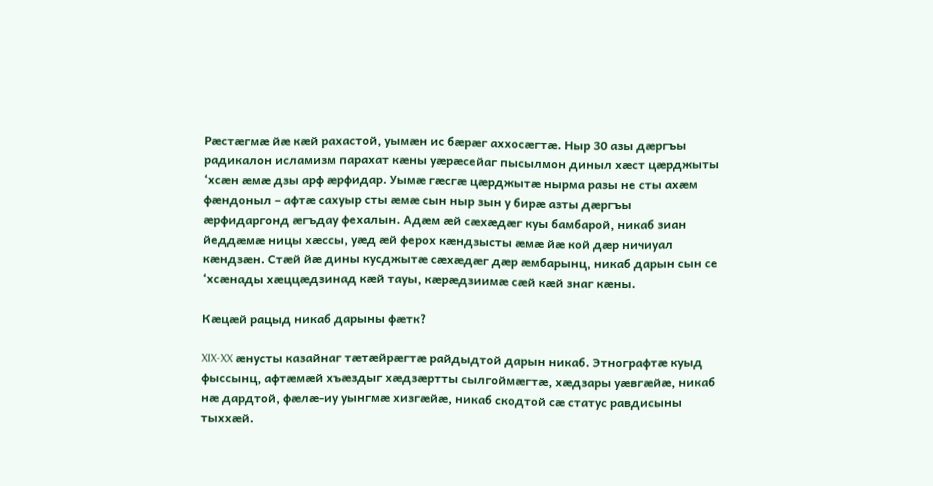Рӕстӕгмӕ йӕ кӕй рахастой, уымӕн ис бӕрӕг аххосӕгтӕ. Ныр 30 азы дӕргъы радикалон исламизм парахат кӕны уӕрӕсейаг пысылмон диныл хӕст цӕрджыты ‘хсӕн ӕмӕ дзы арф ӕрфидар. Уымӕ гӕсгӕ цӕрджытӕ нырма разы не сты ахӕм фӕндоныл – афтӕ сахуыр сты ӕмӕ сын ныр зын у бирӕ азты дӕргъы ӕрфидаргонд ӕгъдау фехалын. Адӕм ӕй сӕхӕдӕг куы бамбарой, никаб зиан йеддӕмӕ ницы хӕссы, уӕд ӕй ферох кӕндзысты ӕмӕ йӕ кой дӕр ничиуал кӕндзӕн. Стӕй йӕ дины кусджытӕ сӕхӕдӕг дӕр ӕмбарынц, никаб дарын сын се ‘хсӕнады хӕццӕдзинад кӕй тауы, кӕрӕдзиимӕ сӕй кӕй знаг кӕны.

Кӕцӕй рацыд никаб дарыны фӕтк?

XIX-XX ӕнусты казайнаг тӕтӕйрӕгтӕ райдыдтой дарын никаб. Этнографтӕ куыд фыссынц, афтӕмӕй хъӕздыг хӕдзӕртты сылгоймӕгтӕ, хӕдзары уӕвгӕйӕ, никаб нӕ дардтой, фӕлӕ-иу уынгмӕ хизгӕйӕ, никаб скодтой сӕ статус равдисыны тыххӕй.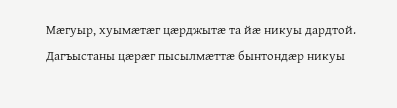Мӕгуыр, хуымӕтӕг цӕрджытӕ та йӕ никуы дардтой. Дагъыстаны цӕрӕг пысылмӕттӕ бынтондӕр никуы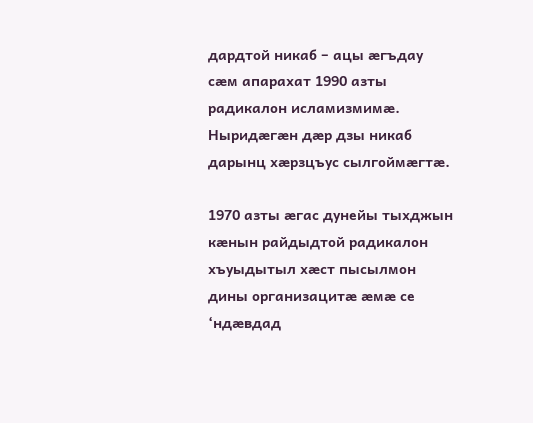дардтой никаб – ацы ӕгъдау сӕм апарахат 1990 азты радикалон исламизмимӕ. Ныридӕгӕн дӕр дзы никаб дарынц хӕрзцъус сылгоймӕгтӕ.

1970 азты ӕгас дунейы тыхджын кӕнын райдыдтой радикалон хъуыдытыл хӕст пысылмон дины организацитӕ ӕмӕ се ‘ндӕвдад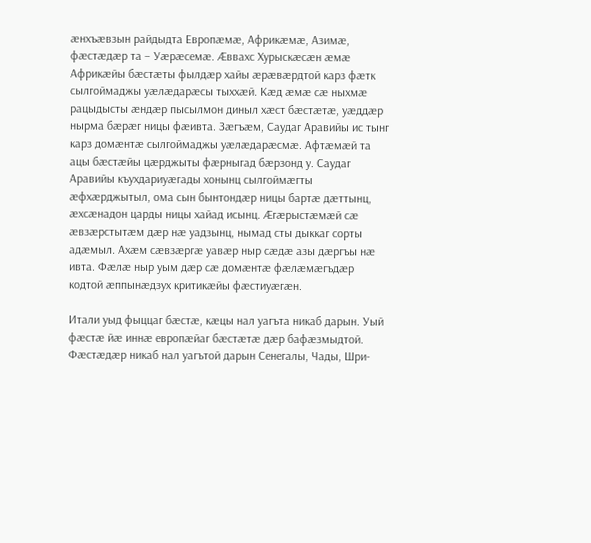ӕнхъӕвзын райдыдта Европӕмӕ, Африкӕмӕ, Азимӕ, фӕстӕдӕр та – Уӕрӕсемӕ. Ӕввахс Хурыскӕсӕн ӕмӕ Африкӕйы бӕстӕты фылдӕр хайы ӕрӕвӕрдтой карз фӕтк сылгоймаджы уӕлӕдарӕсы тыххӕй. Кӕд ӕмӕ сӕ ныхмӕ рацыдысты ӕндӕр пысылмон диныл хӕст бӕстӕтӕ, уӕддӕр нырма бӕрӕг ницы фӕивта. Зӕгъӕм, Саудаг Аравийы ис тынг карз домӕнтӕ сылгоймаджы уӕлӕдарӕсмӕ. Афтӕмӕй та ацы бӕстӕйы цӕрджыты фӕрныгад бӕрзонд у. Саудаг Аравийы къухдариуӕгады хонынц сылгоймӕгты ӕфхӕрджытыл, ома сын бынтондӕр ницы бартӕ дӕттынц, ӕхсӕнадон царды ницы хайад исынц. Ӕгӕрыстӕмӕй сӕ ӕвзӕрстытӕм дӕр нӕ уадзынц, нымад сты дыккаг сорты адӕмыл. Ахӕм сӕвзӕргӕ уавӕр ныр сӕдӕ азы дӕргъы нӕ ивта. Фӕлӕ ныр уым дӕр сӕ домӕнтӕ фӕлӕмӕгъдӕр кодтой ӕппынӕдзух критикӕйы фӕстиуӕгӕн.

Итали уыд фыццаг бӕстӕ, кӕцы нал уагъта никаб дарын. Уый фӕстӕ йӕ иннӕ европӕйаг бӕстӕтӕ дӕр бафӕзмыдтой. Фӕстӕдӕр никаб нал уагътой дарын Сенегалы, Чады, Шри-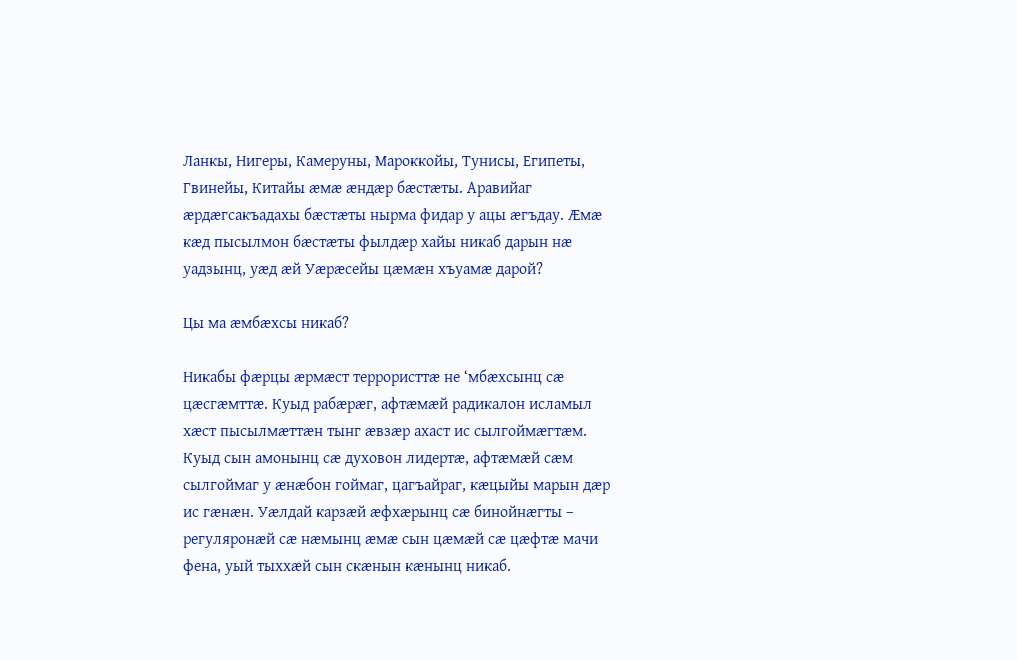Ланкы, Нигеры, Камеруны, Мароккойы, Тунисы, Египеты, Гвинейы, Китайы ӕмӕ ӕндӕр бӕстӕты. Аравийаг ӕрдӕгсакъадахы бӕстӕты нырма фидар у ацы ӕгъдау. Ӕмӕ кӕд пысылмон бӕстӕты фылдӕр хайы никаб дарын нӕ уадзынц, уӕд ӕй Уӕрӕсейы цӕмӕн хъуамӕ дарой?

Цы ма ӕмбӕхсы никаб?

Никабы фӕрцы ӕрмӕст террористтӕ не ‘мбӕхсынц сӕ цӕсгӕмттӕ. Куыд рабӕрӕг, афтӕмӕй радикалон исламыл хӕст пысылмӕттӕн тынг ӕвзӕр ахаст ис сылгоймӕгтӕм. Куыд сын амонынц сӕ духовон лидертӕ, афтӕмӕй сӕм сылгоймаг у ӕнӕбон гоймаг, цагъайраг, кӕцыйы марын дӕр ис гӕнӕн. Уӕлдай карзӕй ӕфхӕрынц сӕ бинойнӕгты – регуляронӕй сӕ нӕмынц ӕмӕ сын цӕмӕй сӕ цӕфтӕ мачи фена, уый тыххӕй сын скӕнын кӕнынц никаб.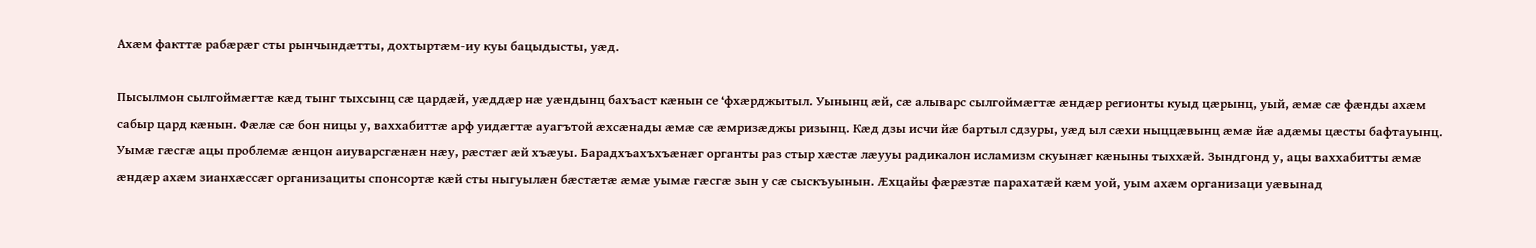Ахӕм факттӕ рабӕрӕг сты рынчындӕтты, дохтыртӕм-иу куы бацыдысты, уӕд.

Пысылмон сылгоймӕгтӕ кӕд тынг тыхсынц сӕ цардӕй, уӕддӕр нӕ уӕндынц бахъаст кӕнын се ‘фхӕрджытыл. Уынынц ӕй, сӕ алыварс сылгоймӕгтӕ ӕндӕр регионты куыд цӕрынц, уый, ӕмӕ сӕ фӕнды ахӕм сабыр цард кӕнын. Фӕлӕ сӕ бон ницы у, ваххабиттӕ арф уидӕгтӕ ауагътой ӕхсӕнады ӕмӕ сӕ ӕмризӕджы ризынц. Кӕд дзы исчи йӕ бартыл сдзуры, уӕд ыл сӕхи ныццӕвынц ӕмӕ йӕ адӕмы цӕсты бафтауынц. Уымӕ гӕсгӕ ацы проблемӕ ӕнцон аиуварсгӕнӕн нӕу, рӕстӕг ӕй хъӕуы. Барадхъахъхъӕнӕг органты раз стыр хӕстӕ лӕууы радикалон исламизм скуынӕг кӕныны тыххӕй. Зындгонд у, ацы ваххабитты ӕмӕ ӕндӕр ахӕм зианхӕссӕг организациты спонсортӕ кӕй сты ныгуылӕн бӕстӕтӕ ӕмӕ уымӕ гӕсгӕ зын у сӕ сыскъуынын. Ӕхцайы фӕрӕзтӕ парахатӕй кӕм уой, уым ахӕм организаци уӕвынад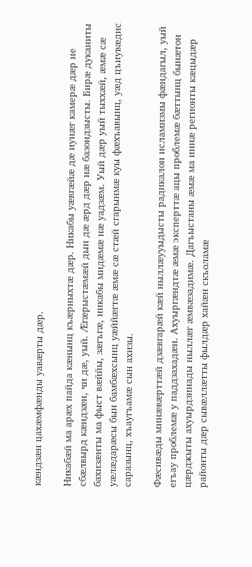кӕндзӕн цахӕмфӕнды уавӕрты дӕр.

Никабӕй ма арӕх пайда кӕнынц къӕрныхтӕ дӕр. Никабы уӕвгӕйӕ дӕ иунӕг камерӕ дӕр не сбӕлвырд кӕндзӕн, чи дӕ, уый. Ӕгӕрыстӕмӕй дын дӕ ӕрд дӕр нӕ базондзысты. Бирӕ дуканиты бахизӕнты ма фыст вӕййы, зӕгъгӕ, никабы мидӕмӕ нӕ уадзӕм. Уый дӕр уый тыххӕй, ӕмӕ сӕ уӕлӕдарӕсы бын бамбӕхсынц уӕййӕгтӕ ӕмӕ сӕ стӕй сгарынмӕ куы фӕхъавынц, уӕд цъиувӕдис саразынц, хъаугъамӕ сын ахизы.

Фӕсивӕды минӕвӕрттӕй дзӕвгарӕй кӕй ныллӕууыдысты радикалон исламизмы фӕндагыл, уый егъау проблемӕ у паддзахадӕн. Ахуыргӕндтӕ ӕмӕ эксперттӕ ацы проблемӕ бӕттынц бынӕтон цӕрджыты ахуырдзинады ныллӕг ӕмвӕзадимӕ. Дагъыстаны ӕмӕ ма иннӕ регионты кӕцыдӕр районты дӕр сывӕллӕтты фылдӕр хайӕн скъоламӕ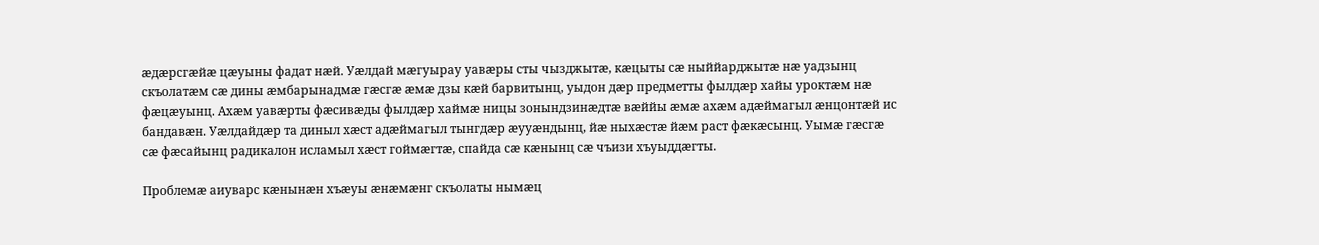ӕдӕрсгӕйӕ цӕуыны фадат нӕй. Уӕлдай мӕгуырау уавӕры сты чызджытӕ, кӕцыты сӕ ныййарджытӕ нӕ уадзынц скъолатӕм сӕ дины ӕмбарынадмӕ гӕсгӕ ӕмӕ дзы кӕй барвитынц, уыдон дӕр предметты фылдӕр хайы уроктӕм нӕ фӕцӕуынц. Ахӕм уавӕрты фӕсивӕды фылдӕр хаймӕ ницы зонындзинӕдтӕ вӕййы ӕмӕ ахӕм адӕймагыл ӕнцонтӕй ис бандавӕн. Уӕлдайдӕр та диныл хӕст адӕймагыл тынгдӕр ӕууӕндынц, йӕ ныхӕстӕ йӕм раст фӕкӕсынц. Уымӕ гӕсгӕ сӕ фӕсайынц радикалон исламыл хӕст гоймӕгтӕ, спайда сӕ кӕнынц сӕ чъизи хъуыддӕгты.

Проблемӕ аиуварс кӕнынӕн хъӕуы ӕнӕмӕнг скъолаты нымӕц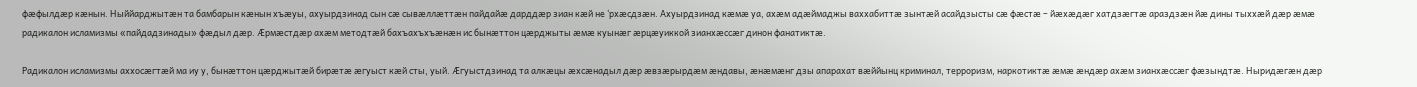фӕфылдӕр кӕнын. Ныййарджытӕн та бамбарын кӕнын хъӕуы, ахуырдзинад сын сӕ сывӕллӕттӕн пайдайӕ дарддӕр зиан кӕй не ‘рхӕсдзӕн. Ахуырдзинад кӕмӕ уа, ахӕм адӕймаджы ваххабиттӕ зынтӕй асайдзысты сӕ фӕстӕ – йӕхӕдӕг хатдзӕгтӕ араздзӕн йӕ дины тыххӕй дӕр ӕмӕ радикалон исламизмы «пайдадзинады» фӕдыл дӕр. Ӕрмӕстдӕр ахӕм методтӕй бахъахъхъӕнӕн ис бынӕттон цӕрджыты ӕмӕ куынӕг ӕрцӕуиккой зианхӕссӕг динон фанатиктӕ.

Радикалон исламизмы аххосӕгтӕй ма иу у, бынӕттон цӕрджытӕй бирӕтӕ ӕгуыст кӕй сты, уый. Ӕгуыстдзинад та алкӕцы ӕхсӕнадыл дӕр ӕвзӕрырдӕм ӕндавы, ӕнӕмӕнг дзы апарахат вӕййынц криминал, терроризм, наркотиктӕ ӕмӕ ӕндӕр ахӕм зианхӕссӕг фӕзындтӕ. Ныридӕгӕн дӕр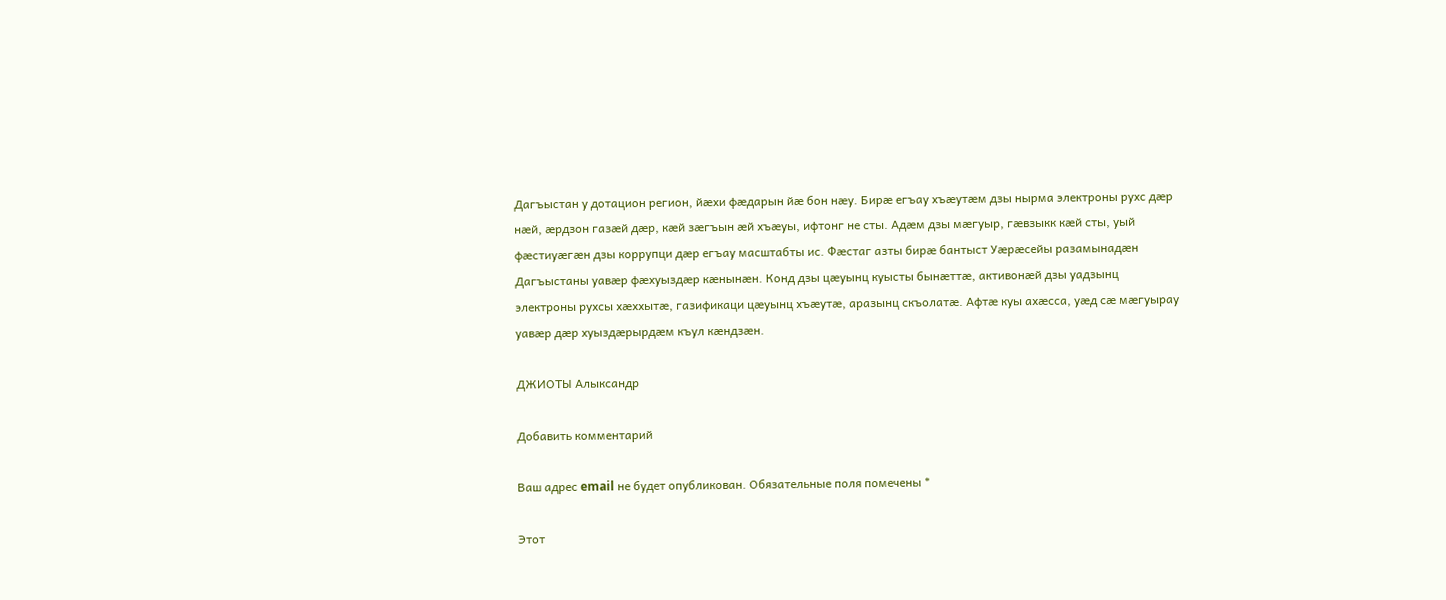Дагъыстан у дотацион регион, йӕхи фӕдарын йӕ бон нӕу. Бирӕ егъау хъӕутӕм дзы нырма электроны рухс дӕр нӕй, ӕрдзон газӕй дӕр, кӕй зӕгъын ӕй хъӕуы, ифтонг не сты. Адӕм дзы мӕгуыр, гӕвзыкк кӕй сты, уый фӕстиуӕгӕн дзы коррупци дӕр егъау масштабты ис. Фӕстаг азты бирӕ бантыст Уӕрӕсейы разамынадӕн Дагъыстаны уавӕр фӕхуыздӕр кӕнынӕн. Конд дзы цӕуынц куысты бынӕттӕ, активонӕй дзы уадзынц электроны рухсы хӕххытӕ, газификаци цӕуынц хъӕутӕ, аразынц скъолатӕ. Афтӕ куы ахӕсса, уӕд сӕ мӕгуырау уавӕр дӕр хуыздӕрырдӕм къул кӕндзӕн.

ДЖИОТЫ Алыксандр

Добавить комментарий

Ваш адрес email не будет опубликован. Обязательные поля помечены *

Этот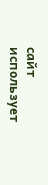сайт использует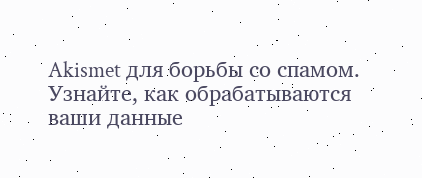Akismet для борьбы со спамом. Узнайте, как обрабатываются ваши данные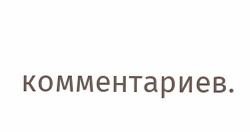комментариев.